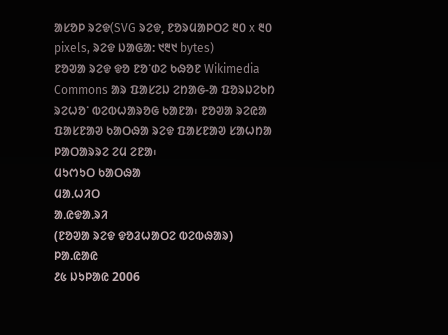ᱟᱥᱚᱞ ᱨᱮᱫ(SVG ᱨᱮᱫ, ᱱᱚᱨᱢᱟᱞᱛᱮ ᱓᱐ x ᱓᱐ pixels, ᱨᱮᱫ ᱡᱟᱜᱟ: ᱑᱓᱑ bytes)
ᱱᱚᱣᱟ ᱨᱮᱫ ᱫᱚ ᱱᱚᱸᱰᱮ ᱠᱷᱚᱱ Wikimedia Commons ᱟᱨ ᱯᱟᱥᱮᱡ ᱮᱴᱟᱜ-ᱟ ᱯᱚᱨᱡᱮᱠᱴ ᱨᱮᱦᱚᱸ ᱵᱮᱵᱦᱟᱨᱚᱜ ᱠᱟᱱᱟ᱾ ᱱᱚᱣᱟ ᱨᱮᱭᱟ ᱯᱟᱥᱱᱟᱣ ᱠᱟᱛᱷᱟ ᱨᱮᱫ ᱯᱟᱥᱱᱟᱣ ᱥᱟᱦᱴᱟ ᱞᱟᱛᱟᱨᱨᱮ ᱮᱢ ᱮᱱᱟ᱾
ᱢᱩᱬᱩᱛ ᱠᱟᱛᱷᱟ
ᱢᱟᱹᱦᱤᱛ
ᱟᱹᱭᱫᱟᱹᱨᱤ
(ᱱᱚᱣᱟ ᱨᱮᱫ ᱫᱚᱲᱦᱟᱛᱮ ᱵᱮᱵᱷᱟᱨ)
ᱞᱟ.ᱭᱟᱭ
᱒᱕ ᱡᱩᱞᱟᱭ 2006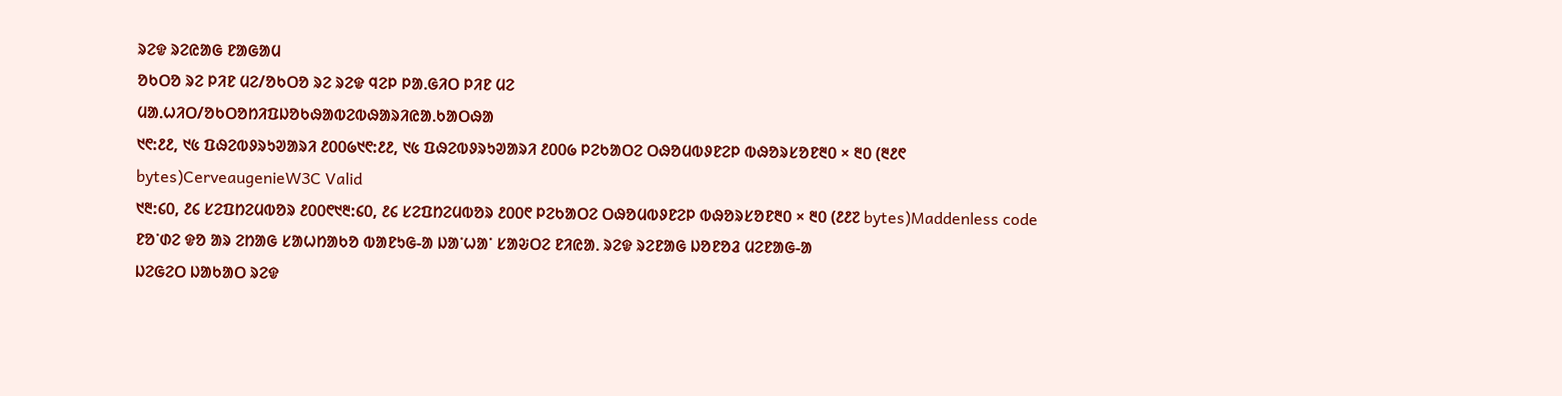ᱨᱮᱫ ᱨᱮᱭᱟᱜ ᱱᱟᱜᱟᱢ
ᱚᱠᱛᱚ ᱨᱮ ᱞᱤᱱ ᱢᱮ/ᱚᱠᱛᱚ ᱨᱮ ᱨᱮᱫ ᱧᱮᱞ ᱞᱟᱹᱜᱤᱛ ᱞᱤᱱ ᱢᱮ
ᱢᱟᱹᱦᱤᱛ/ᱚᱠᱛᱚᱴᱤᱯᱡᱚᱠᱷᱟᱵᱮᱵᱷᱟᱨᱤᱭᱟᱹᱠᱟᱛᱷᱟ
᱑᱖:᱒᱒, ᱑᱕ ᱯᱷᱮᱵᱽᱨᱩᱣᱟᱨᱤ ᱒᱐᱐᱙᱑᱖:᱒᱒, ᱑᱕ ᱯᱷᱮᱵᱽᱨᱩᱣᱟᱨᱤ ᱒᱐᱐᱙ ᱞᱮᱠᱟᱛᱮ ᱛᱷᱚᱢᱵᱽᱱᱮᱞ ᱵᱷᱚᱨᱥᱚᱱ᱓᱐ × ᱓᱐ (᱓᱒᱖ bytes)CerveaugenieW3C Valid
᱑᱓:᱔᱐, ᱒᱔ ᱥᱮᱯᱴᱮᱢᱵᱚᱨ ᱒᱐᱐᱖᱑᱓:᱔᱐, ᱒᱔ ᱥᱮᱯᱴᱮᱢᱵᱚᱨ ᱒᱐᱐᱖ ᱞᱮᱠᱟᱛᱮ ᱛᱷᱚᱢᱵᱽᱱᱮᱞ ᱵᱷᱚᱨᱥᱚᱱ᱓᱐ × ᱓᱐ (᱒᱒᱗ bytes)Maddenless code
ᱱᱚᱸᱰᱮ ᱫᱚ ᱟᱨ ᱮᱴᱟᱜ ᱥᱟᱦᱴᱟᱠᱚ ᱵᱟᱱᱩᱜ-ᱟ ᱡᱟᱸᱦᱟᱸ ᱥᱟᱶᱛᱮ ᱱᱤᱭᱟᱹ ᱨᱮᱫ ᱨᱮᱱᱟᱜ ᱡᱚᱱᱚᱲ ᱢᱮᱱᱟᱜ-ᱟ
ᱡᱮᱜᱮᱛ ᱡᱟᱠᱟᱛ ᱨᱮᱫ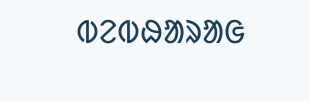ᱵᱮᱵᱷᱟᱨᱟᱜ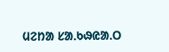ᱢᱮᱴᱟ ᱥᱟᱹᱠᱷᱭᱟᱹᱛ